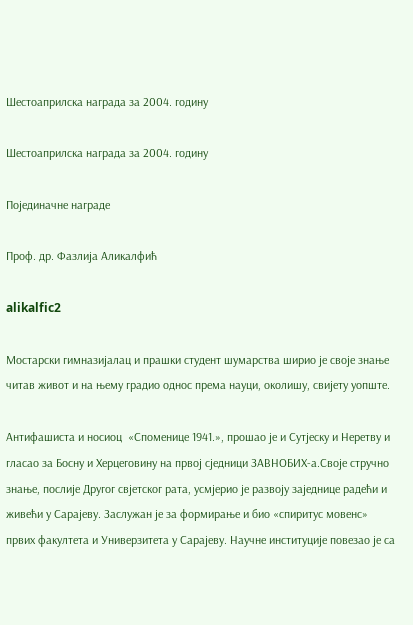Шестоаприлска награда за 2004. годину

Шестоаприлска награда за 2004. годину

Појединачне награде

Проф. др. Фазлија Аликалфић

alikalfic2

Мостарски гимназијалац и прашки студент шумарства ширио је своје знање читав живот и на њему градио однос према науци, околишу, свијету уопште.

Антифашиста и носиоц  «Споменице 1941.», прошао је и Сутјеску и Неретву и гласао за Босну и Херцеговину на првој сједници ЗАВНОБИХ-а.Своје стручно знање, послије Другог свјетског рата, усмјерио је развоју заједнице радећи и живећи у Сарајеву. Заслужан је за формирање и био «спиритус мовенс» првих факултета и Универзитета у Сарајеву. Научне институције повезао је са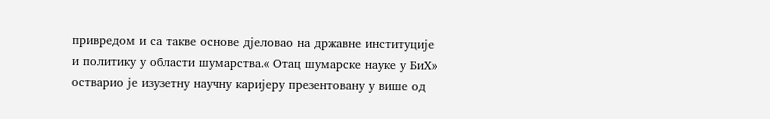привредом и са такве основе дјеловао на државне институције и политику у области шумарства.« Отац шумарске науке у БиХ» остварио је изузетну научну каријеру презентовану у више од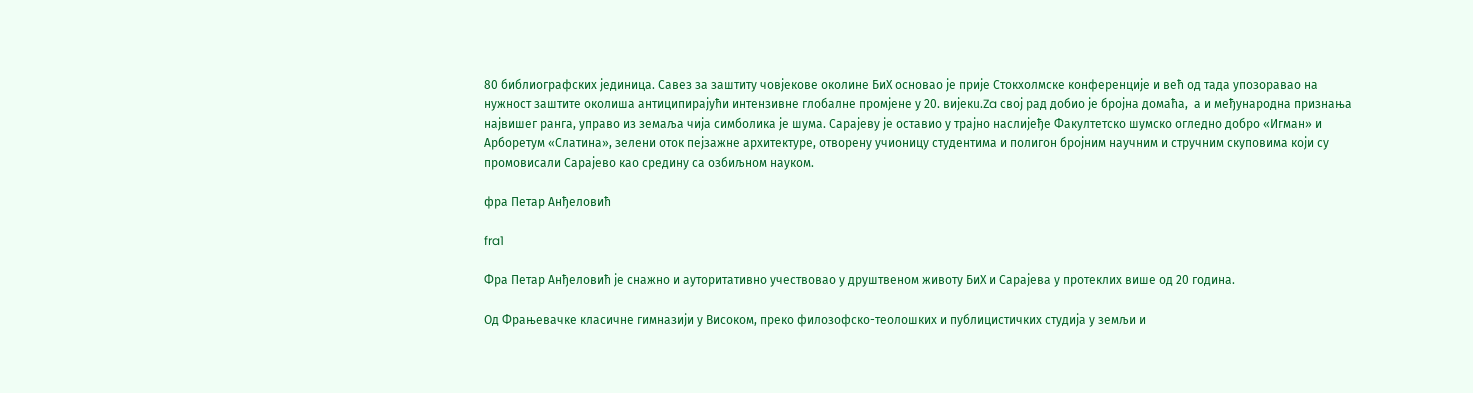80 библиографских јединица. Савез за заштиту човјекове околине БиХ основао је прије Стокхолмске конференције и већ од тада упозоравао на нужност заштите околиша антиципирајући интензивне глобалне промјене у 20. вијекu.Za свој рад добио је бројна домаћа,  а и међународна признања највишег ранга, управо из земаља чија симболика је шума. Сарајеву је оставио у трајно наслијеђе Факултетско шумско огледно добро «Игман» и Арборетум «Слатина», зелени оток пејзажне архитектуре, отворену учионицу студентима и полигон бројним научним и стручним скуповима који су промовисали Сарајево као средину са озбиљном науком.

фра Петар Анђеловић

fra1

Фра Петар Анђеловић је снажно и ауторитативно учествовао у друштвеном животу БиХ и Сарајева у протеклих више од 20 година.

Од Фрањевачке класичне гимназији у Високом, преко филозофско-теолошких и публицистичких студија у земљи и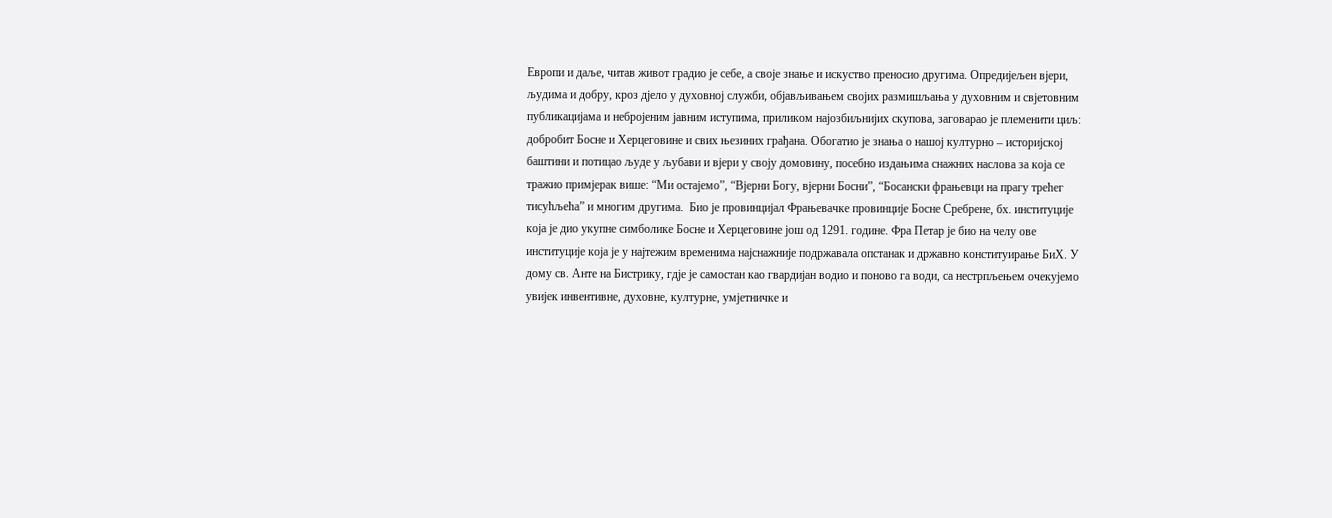Европи и даље, читав живот градио је себе, а своје знање и искуство преносио другима. Опредијељен вјери, људима и добру, кроз дјело у духовној служби, објављивањем својих размишљања у духовним и свјетовним публикацијама и небројеним јавним иступима, приликом најозбиљнијих скупова, заговарао је племенити циљ: добробит Босне и Херцеговине и свих њезиних грађана. Обогатио је знања о нашој културно – историјској баштини и потицао људе у љубави и вјери у своју домовину, посебно издањима снажних наслова за која се тражио примјерак више: “Ми остајемо”, “Вјерни Богу, вјерни Босни”, “Босански фрањевци на прагу трећег тисућљећа” и многим другима.  Био је провинцијал Фрањевачке провинције Босне Сребрене, бх. институције која је дио укупне симболике Босне и Херцеговине још од 1291. године. Фра Петар је био на челу ове институције која је у најтежим временима најснажније подржавала опстанак и државно конституирање БиХ. У дому св. Анте на Бистрику, гдје је самостан као гвардијан водио и поново га води, са нестрпљењем очекујемо увијек инвентивне, духовне, културне, умјетничке и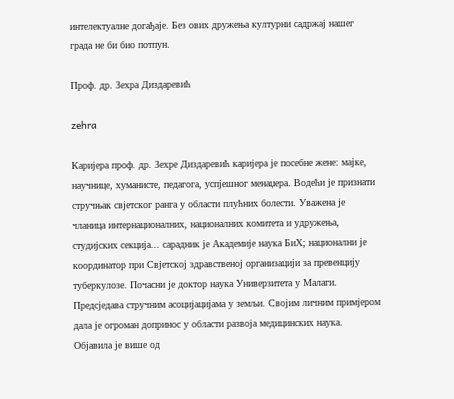интелектуалне догађаје. Без ових дружења културни садржај нашег града не би био потпун.

Проф. др. Зехра Диздаревић

zehra

Каријера проф. др. Зехре Диздаревић каријера је посебне жене: мајке, научнице, хуманисте, педагога, успјешног менаџера. Водећи је признати стручњак свјетског ранга у области плућних болести. Уважена је чланица интернационалних, националних комитета и удружења, студијских секција... сарадник је Академије наука БиХ; национални је координатор при Свјетској здравственој организацији за превенцију туберкулозе. Почасни је доктор наука Универзитета у Малаги. Предсједава стручним асоцијацијама у земљи. Својим личним примјером дала је огроман допринос у области развоја медицинских наука. Објавила је више од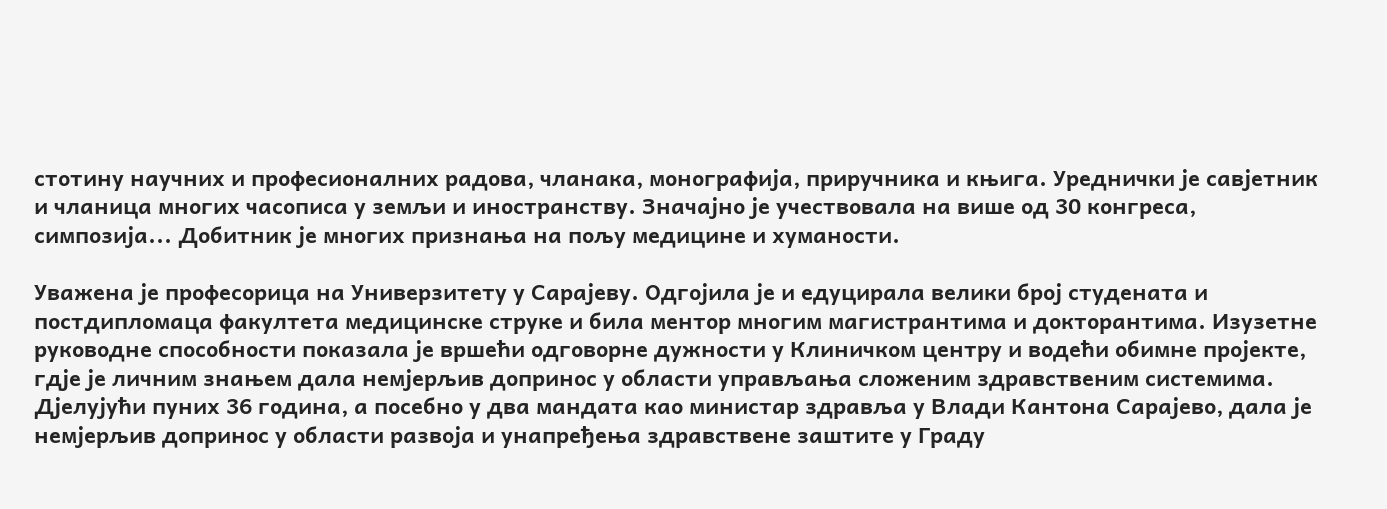стотину научних и професионалних радова, чланака, монографија, приручника и књига. Уреднички је савјетник и чланица многих часописа у земљи и иностранству. Значајно је учествовала на више од 30 конгреса, симпозија... Добитник је многих признања на пољу медицине и хуманости.

Уважена је професорица на Универзитету у Сарајеву. Одгојила је и едуцирала велики број студената и постдипломаца факултета медицинске струке и била ментор многим магистрантима и докторантима. Изузетне руководне способности показала је вршећи одговорне дужности у Клиничком центру и водећи обимне пројекте, гдје је личним знањем дала немјерљив допринос у области управљања сложеним здравственим системима. Дјелујући пуних 36 година, а посебно у два мандата као министар здравља у Влади Кантона Сарајево, дала је немјерљив допринос у области развоја и унапређења здравствене заштите у Граду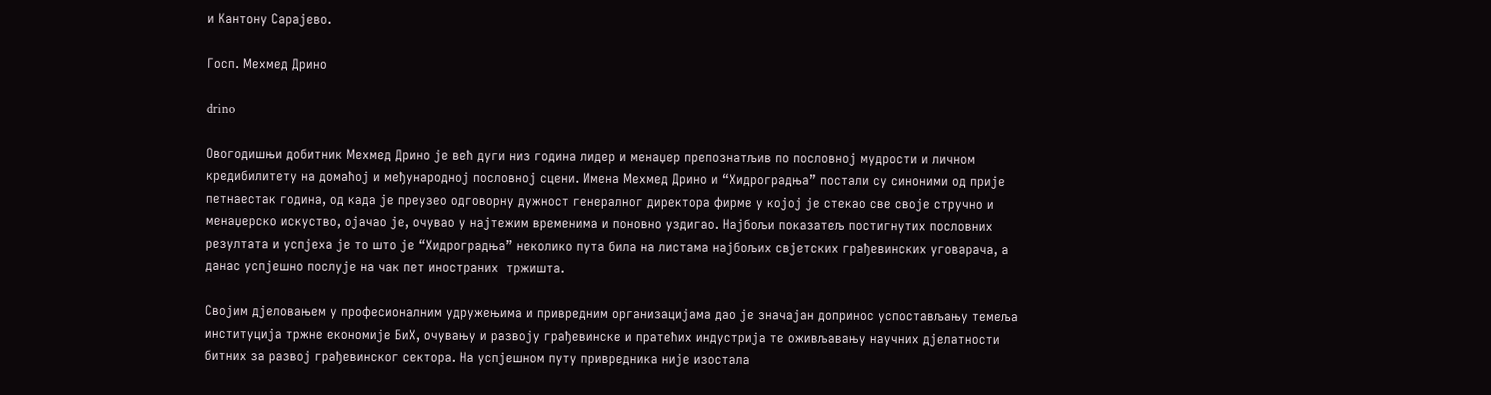и Кантону Сарајево.

Госп. Мехмед Дрино

drino

Овогодишњи добитник Мехмед Дрино је већ дуги низ година лидер и менаџер препознатљив по пословној мудрости и личном кредибилитету на домаћој и међународној пословној сцени. Имена Мехмед Дрино и “Хидроградња” постали су синоними од прије петнаестак година, од када је преузео одговорну дужност генералног директора фирме у којој је стекао све своје стручно и менаџерско искуство, ојачао је, очувао у најтежим временима и поновно уздигао. Најбољи показатељ постигнутих пословних резултата и успјеха је то што је “Хидроградња” неколико пута била на листама најбољих свјетских грађевинских уговарача, а данас успјешно послује на чак пет иностраних  тржишта.

Својим дјеловањем у професионалним удружењима и привредним организацијама дао је значајан допринос успостављању темеља институција тржне економије БиХ, очувању и развоју грађевинске и пратећих индустрија те оживљавању научних дјелатности битних за развој грађевинског сектора. На успјешном путу привредника није изостала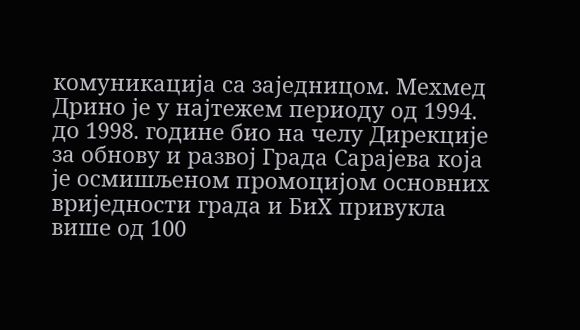комуникација са заједницом. Мехмед Дрино је у најтежем периоду од 1994. до 1998. године био на челу Дирекције за обнову и развој Града Сарајева која је осмишљеном промоцијом основних вриједности града и БиХ привукла више од 100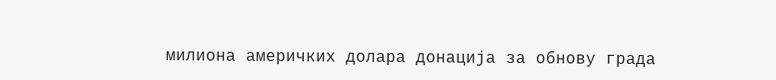милиона америчких долара донација за обнову града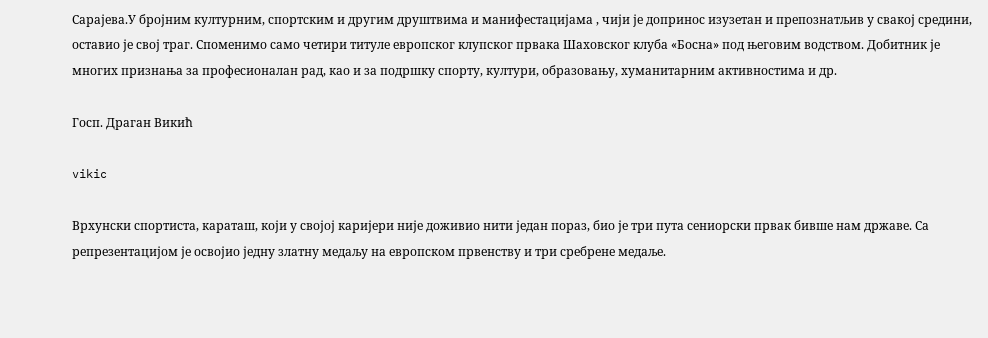Сарајева.У бројним културним, спортским и другим друштвима и манифестацијама , чији је допринос изузетан и препознатљив у свакој средини, оставио је свој траг. Споменимо само четири титуле европског клупског првака Шаховског клуба «Босна» под његовим водством. Добитник је многих признања за професионалан рад, као и за подршку спорту, култури, образовању, хуманитарним активностима и др.

Госп. Драган Викић

vikic

Врхунски спортиста, караташ, који у својој каријери није доживио нити један пораз, био је три пута сениорски првак бивше нам државе. Са репрезентацијом је освојио једну златну медаљу на европском првенству и три сребрене медаље.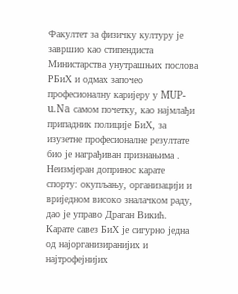Факултет за физичку културу је завршио као стипендиста Министарства унутрашњих послова РБиХ и одмах започео професионалну каријеру у MUP-u.Na самом почетку, као најмлађи припадник полиције БиХ, за изузетне професионалне резултате био је награђиван признањима . Неизмјеран допринос карате спорту: окупљању, организацији и вриједном високо зналачком раду, дао је управо Драган Викић. Карате савез БиХ је сигурно једна од најорганизиранијих и најтрофејнијих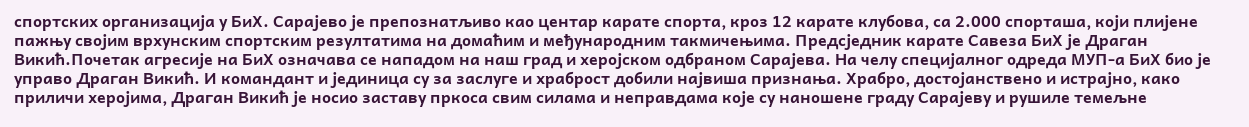спортских организација у БиХ. Сарајево је препознатљиво као центар карате спорта, кроз 12 карате клубова, са 2.000 спорташа, који плијене пажњу својим врхунским спортским резултатима на домаћим и међународним такмичењима. Предсједник карате Савеза БиХ је Драган Викић.Почетак агресије на БиХ означава се нападом на наш град и херојском одбраном Сарајева. На челу специјалног одреда МУП-а БиХ био је управо Драган Викић. И командант и јединица су за заслуге и храброст добили највиша признања. Храбро, достојанствено и истрајно, како приличи херојима, Драган Викић је носио заставу пркоса свим силама и неправдама које су наношене граду Сарајеву и рушиле темељне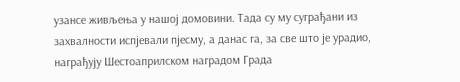узансе живљења у нашој домовини. Тада су му суграђани из захвалности испјевали пјесму, а данас га, за све што је урадио, награђују Шестоаприлском наградом Града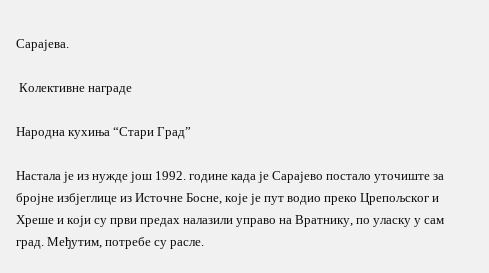Сарајева.

 Колективне награде

Народна кухиња “Стари Град”

Настала је из нужде још 1992. године када је Сарајево постало уточиште за бројне избјеглице из Источне Босне, које је пут водио преко Црепољског и Хреше и који су први предах налазили управо на Вратнику, по уласку у сам град. Међутим, потребе су расле.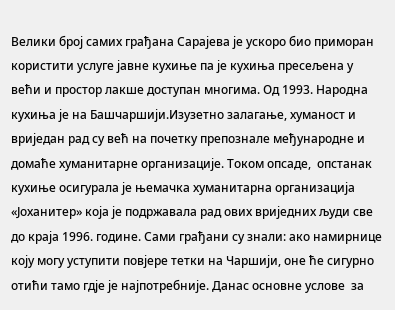Велики број самих грађана Сарајева је ускоро био приморан користити услуге јавне кухиње па је кухиња пресељена у већи и простор лакше доступан многима. Од 1993. Народна кухиња је на Башчаршији.Изузетно залагање, хуманост и вриједан рад су већ на почетку препознале међународне и домаће хуманитарне организације. Током опсаде,  опстанак кухиње осигурала је њемачка хуманитарна организација «Јоханитер» која је подржавала рад ових вриједних људи све до краја 1996. године. Сами грађани су знали: ако намирнице коју могу уступити повјере тетки на Чаршији, оне ће сигурно отићи тамо гдје је најпотребније. Данас основне услове  за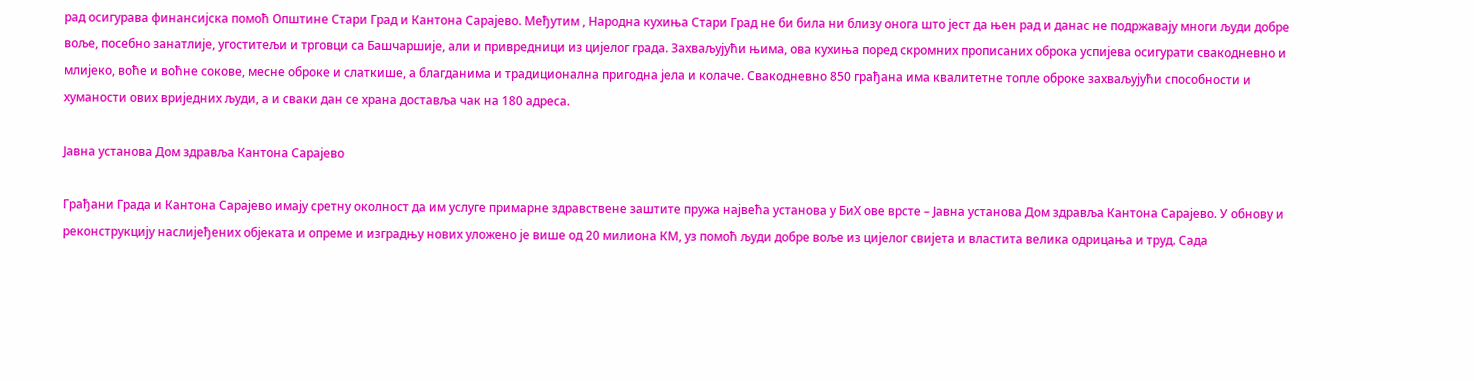рад осигурава финансијска помоћ Општине Стари Град и Кантона Сарајево. Међутим , Народна кухиња Стари Град не би била ни близу онога што јест да њен рад и данас не подржавају многи људи добре воље, посебно занатлије, угоститељи и трговци са Башчаршије, али и привредници из цијелог града. Захваљујући њима, ова кухиња поред скромних прописаних оброка успијева осигурати свакодневно и млијеко, воће и воћне сокове, месне оброке и слаткише, а благданима и традиционална пригодна јела и колаче. Свакодневно 850 грађана има квалитетне топле оброке захваљујући способности и хуманости ових вриједних људи, а и сваки дан се храна доставља чак на 180 адреса.

Јавна установа Дом здравља Кантона Сарајево

Грађани Града и Кантона Сарајево имају сретну околност да им услуге примарне здравствене заштите пружа највећа установа у БиХ ове врсте – Јавна установа Дом здравља Кантона Сарајево. У обнову и реконструкцију наслијеђених објеката и опреме и изградњу нових уложено је више од 20 милиона КМ, уз помоћ људи добре воље из цијелог свијета и властита велика одрицања и труд. Сада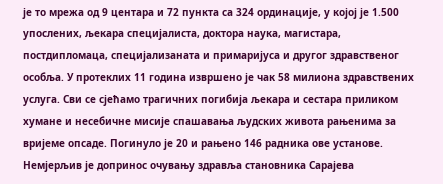је то мрежа од 9 центара и 72 пункта са 324 ординације, у којој је 1.500 упослених, љекара специјалиста, доктора наука, магистара, постдипломаца, специјализаната и примаријуса и другог здравственог особља. У протеклих 11 година извршено је чак 58 милиона здравствених услуга. Сви се сјећамо трагичних погибија љекара и сестара приликом хумане и несебичне мисије спашавања људских живота рањенима за вријеме опсаде. Погинуло је 20 и рањено 146 радника ове установе. Немјерљив је допринос очувању здравља становника Сарајева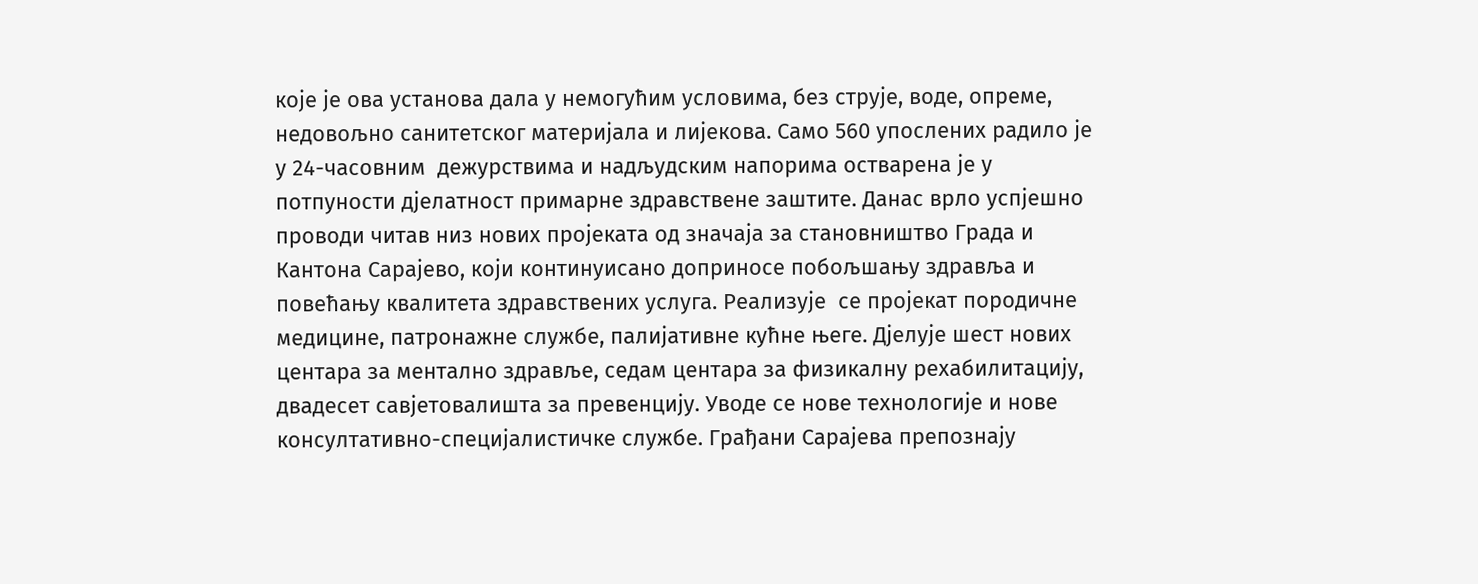које је ова установа дала у немогућим условима, без струје, воде, опреме, недовољно санитетског материјала и лијекова. Само 560 упослених радило је у 24-часовним  дежурствима и надљудским напорима остварена је у потпуности дјелатност примарне здравствене заштите. Данас врло успјешно проводи читав низ нових пројеката од значаја за становништво Града и Кантона Сарајево, који континуисано доприносе побољшању здравља и повећању квалитета здравствених услуга. Реализује  се пројекат породичне медицине, патронажне службе, палијативне кућне његе. Дјелује шест нових центара за ментално здравље, седам центара за физикалну рехабилитацију, двадесет савјетовалишта за превенцију. Уводе се нове технологије и нове консултативно-специјалистичке службе. Грађани Сарајева препознају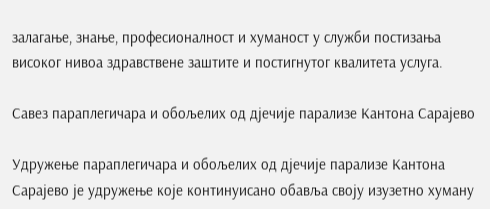залагање, знање, професионалност и хуманост у служби постизања високог нивоа здравствене заштите и постигнутог квалитета услуга.

Савез параплегичара и обољелих од дјечије парализе Кантона Сарајево

Удружење параплегичара и обољелих од дјечије парализе Кантона Сарајево је удружење које континуисано обавља своју изузетно хуману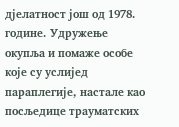дјелатност још од 1978. године. Удружење окупља и помаже особе које су услијед параплегије, настале као посљедице трауматских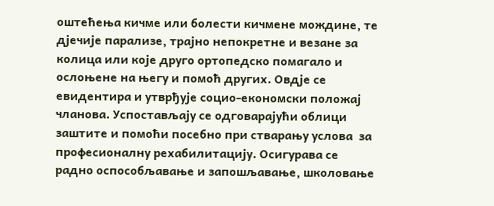оштећења кичме или болести кичмене мождине, те дјечије парализе, трајно непокретне и везане за колица или које друго ортопедско помагало и ослоњене на његу и помоћ других. Овдје се евидентира и утврђује социо-економски положај чланова. Успостављају се одговарајући облици заштите и помоћи посебно при стварању услова  за професионалну рехабилитацију. Осигурава се радно оспособљавање и запошљавање, школовање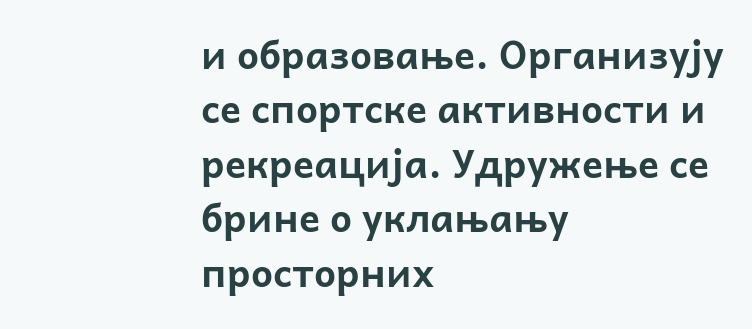и образовање. Организују се спортске активности и рекреација. Удружење се брине о уклањању просторних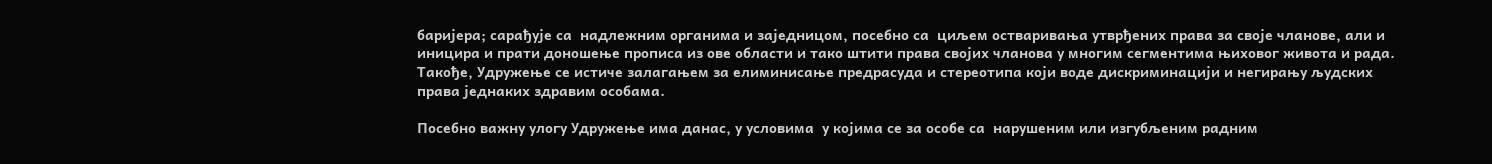баријера; сарађује са  надлежним органима и заједницом, посебно са  циљем остваривања утврђених права за своје чланове, али и иницира и прати доношење прописа из ове области и тако штити права својих чланова у многим сегментима њиховог живота и рада. Такође, Удружење се истиче залагањем за елиминисање предрасуда и стереотипа који воде дискриминацији и негирању људских права једнаких здравим особама.

Посебно важну улогу Удружење има данас, у условима  у којима се за особе са  нарушеним или изгубљеним радним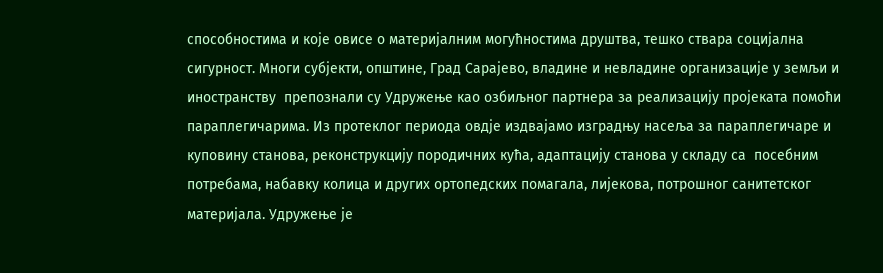способностима и које овисе о материјалним могућностима друштва, тешко ствара социјална сигурност. Многи субјекти, општине, Град Сарајево, владине и невладине организације у земљи и иностранству  препознали су Удружење као озбиљног партнера за реализацију пројеката помоћи параплегичарима. Из протеклог периода овдје издвајамо изградњу насеља за параплегичаре и куповину станова, реконструкцију породичних кућа, адаптацију станова у складу са  посебним потребама, набавку колица и других ортопедских помагала, лијекова, потрошног санитетског материјала. Удружење је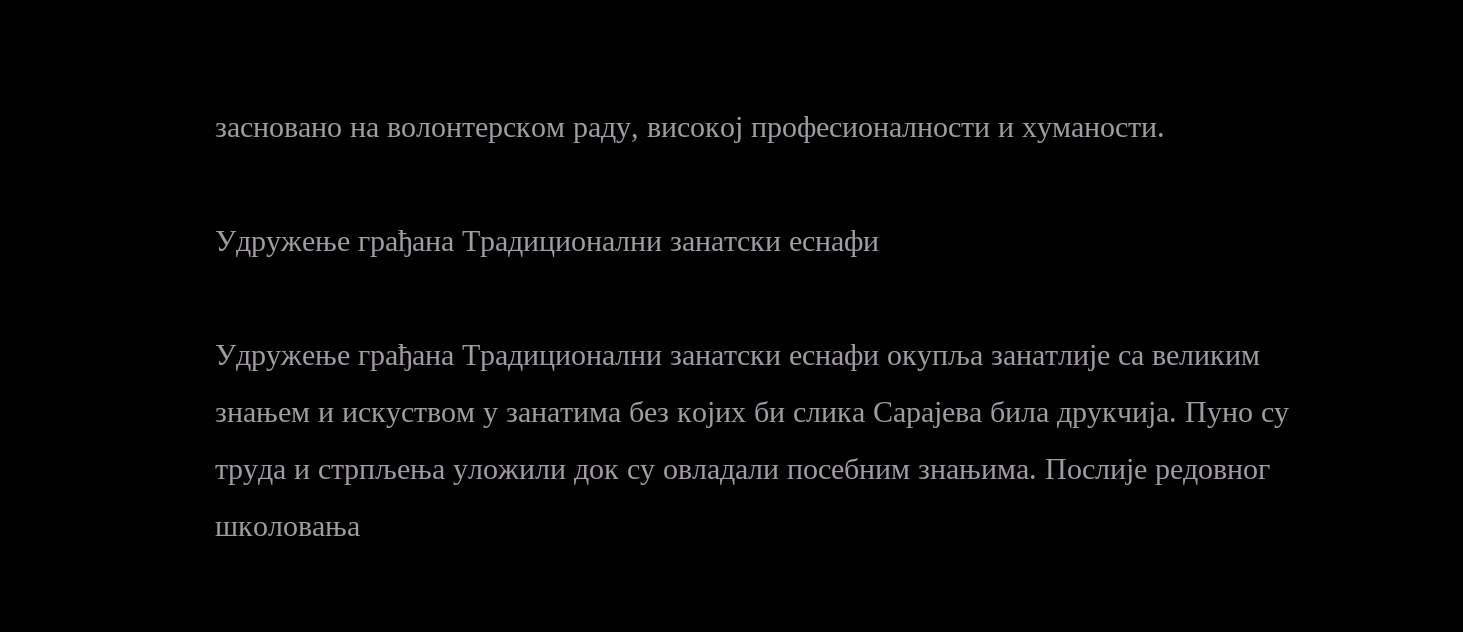засновано на волонтерском раду, високој професионалности и хуманости.

Удружење грађана Традиционални занатски еснафи

Удружење грађана Традиционални занатски еснафи окупља занатлије са великим знањем и искуством у занатима без којих би слика Сарајева била друкчија. Пуно су труда и стрпљења уложили док су овладали посебним знањима. Послије редовног школовања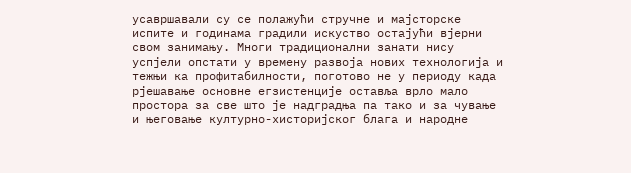усавршавали су се полажући стручне и мајсторске испите и годинама градили искуство остајући вјерни свом занимању. Многи традиционални занати нису успјели опстати у времену развоја нових технологија и тежњи ка профитабилности, поготово не у периоду када рјешавање основне егзистенције оставља врло мало простора за све што је надградња па тако и за чување и његовање културно-хисторијског блага и народне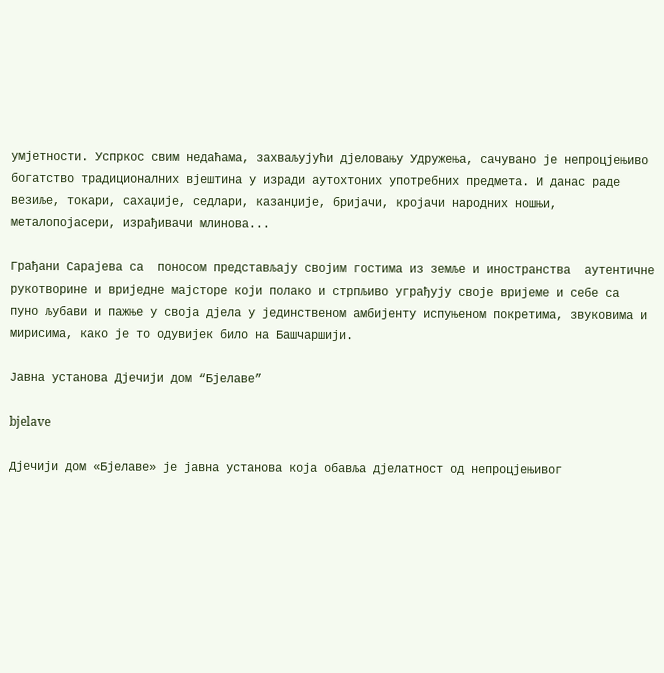умјетности. Успркос свим недаћама, захваљујући дјеловању Удружења, сачувано је непроцјењиво богатство традиционалних вјештина у изради аутохтоних употребних предмета. И данас раде везиље, токари, сахаџије, седлари, казанџије, бријачи, кројачи народних ношњи, металопојасери, израђивачи млинова...

Грађани Сарајева са  поносом представљају својим гостима из земље и иностранства  аутентичне рукотворине и вриједне мајсторе који полако и стрпљиво уграђују своје вријеме и себе са  пуно љубави и пажње у своја дјела у јединственом амбијенту испуњеном покретима, звуковима и мирисима, како је то одувијек било на Башчаршији.

Јавна установа Дјечији дом “Бјелаве”

bjelave

Дјечији дом «Бјелаве» је јавна установа која обавља дјелатност од непроцјењивог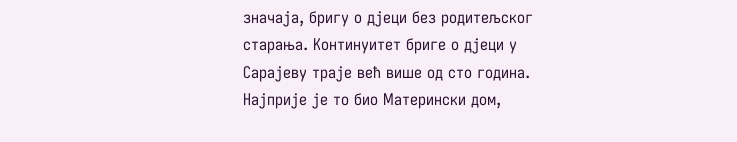значаја, бригу о дјеци без родитељског старања. Континуитет бриге о дјеци у Сарајеву траје већ више од сто година. Најприје је то био Матерински дом,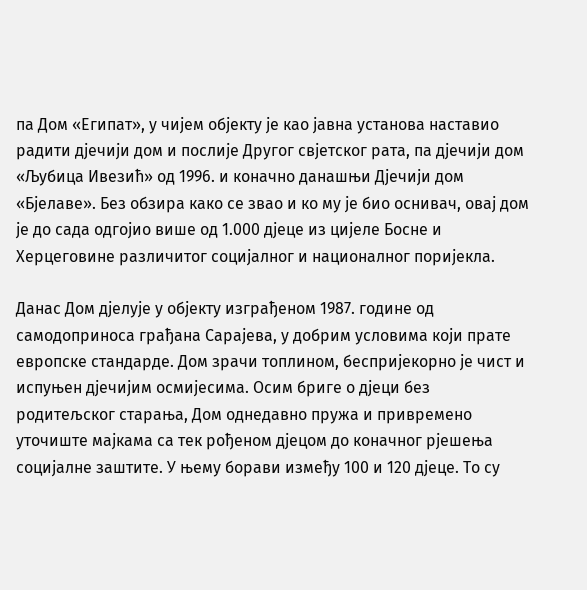па Дом «Египат», у чијем објекту је као јавна установа наставио радити дјечији дом и послије Другог свјетског рата, па дјечији дом «Љубица Ивезић» од 1996. и коначно данашњи Дјечији дом «Бјелаве». Без обзира како се звао и ко му је био оснивач, овај дом је до сада одгојио више од 1.000 дјеце из цијеле Босне и Херцеговине различитог социјалног и националног поријекла.

Данас Дом дјелује у објекту изграђеном 1987. године од самодоприноса грађана Сарајева, у добрим условима који прате европске стандарде. Дом зрачи топлином, беспријекорно је чист и испуњен дјечијим осмијесима. Осим бриге о дјеци без родитељског старања, Дом однедавно пружа и привремено уточиште мајкама са тек рођеном дјецом до коначног рјешења социјалне заштите. У њему борави између 100 и 120 дјеце. То су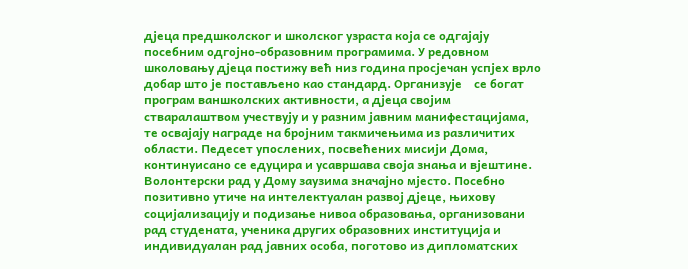дјеца предшколског и школског узраста која се одгајају посебним одгојно-образовним програмима. У редовном школовању дјеца постижу већ низ година просјечан успјех врло добар што је постављено као стандард. Организује    се богат програм ваншколских активности, а дјеца својим стваралаштвом учествују и у разним јавним манифестацијама, те освајају награде на бројним такмичењима из различитих области. Педесет упослених, посвећених мисији Дома, континуисано се едуцира и усавршава своја знања и вјештине. Волонтерски рад у Дому заузима значајно мјесто. Посебно позитивно утиче на интелектуалан развој дјеце, њихову социјализацију и подизање нивоа образовања, организовани    рад студената, ученика других образовних институција и индивидуалан рад јавних особа, поготово из дипломатских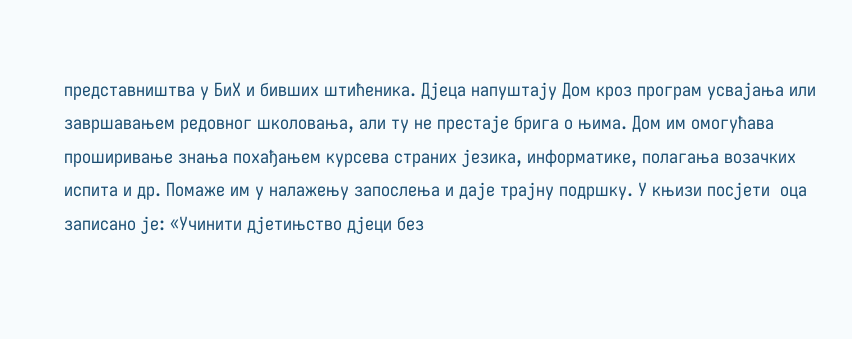представништва у БиХ и бивших штићеника. Дјеца напуштају Дом кроз програм усвајања или завршавањем редовног школовања, али ту не престаје брига о њима. Дом им омогућава проширивање знања похађањем курсева страних језика, информатике, полагања возачких испита и др. Помаже им у налажењу запослења и даје трајну подршку. У књизи посјети  оца    записано је: «Учинити дјетињство дјеци без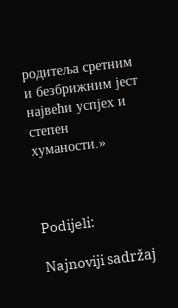родитеља сретним и безбрижним јест највећи успјех и степен хуманости.»



Podijeli:

Najnoviji sadržaj